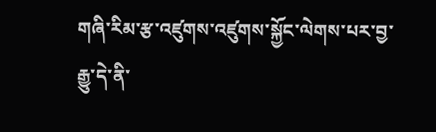གཞི་རིམ་རྩ་འཛུགས་འཛུགས་སྐྱོང་ལེགས་པར་བྱ་རྒྱུ་དེ་ནི་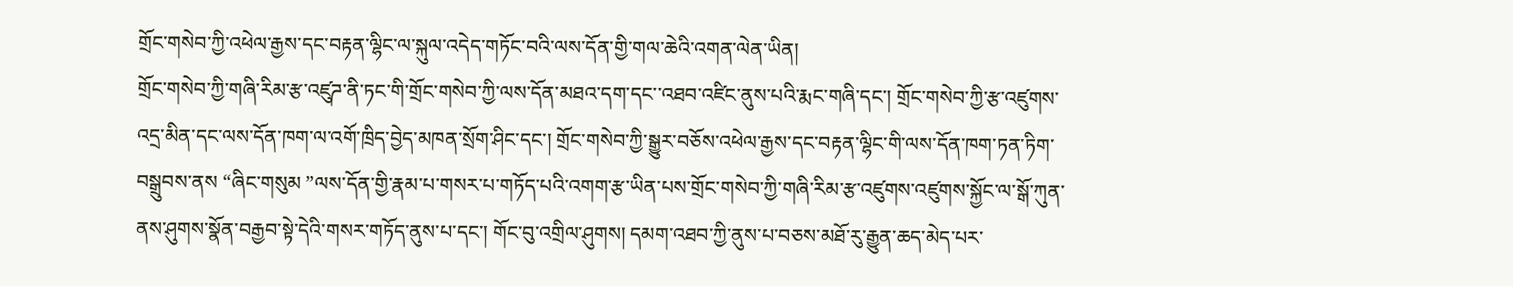གྲོང་གསེབ་ཀྱི་འཕེལ་རྒྱས་དང་བརྟན་ལྷིང་ལ་སྐུལ་འདེད་གཏོང་བའི་ལས་དོན་གྱི་གལ་ཆེའི་འགན་ལེན་ཡིན།
གྲོང་གསེབ་ཀྱི་གཞི་རིམ་རྩ་འཛུཌ་ནི་ཏང་གི་གྲོང་གསེབ་ཀྱི་ལས་དོན་མཐའ་དག་དང་་འཐབ་འཛིང་ནུས་པའི་རྨང་གཞི་དང་། གྲོང་གསེབ་ཀྱི་རྩ་འཛུགས་འདྲ་མིན་དང་ལས་དོན་ཁག་ལ་འགོ་ཁྲིད་བྱེད་མཁན་སྲོག་ཤིང་དང་། གྲོང་གསེབ་ཀྱི་སྒྱུར་བཅོས་འཕེལ་རྒྱས་དང་བརྟན་ལྷིང་གི་ལས་དོན་ཁག་ཏན་ཏིག་བསྒྲུབས་ནས “ཞིང་གསུམ ”ལས་དོན་གྱི་རྣམ་པ་གསར་པ་གཏོད་པའི་འགག་རྩ་ཡིན་པས་གྲོང་གསེབ་ཀྱི་གཞི་རིམ་རྩ་འཛུགས་འཛུགས་སྐྱོང་ལ་སྒོ་ཀུན་ནས་ཤུགས་སྣོན་བརྒྱབ་སྟེ་དེའི་གསར་གཏོད་ནུས་པ་དང་། གོང་བུ་འགྲིལ་ཤུགས། དམག་འཐབ་ཀྱི་ནུས་པ་བཅས་མཐོ་རུ་རྒྱུན་ཆད་མེད་པར་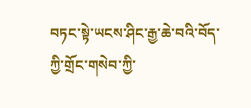བཏང་སྟེ་ཡངས་ཤིང་རྒྱ་ཆེ་བའི་བོད་ཀྱི་གྲོང་གསེབ་ཀྱི་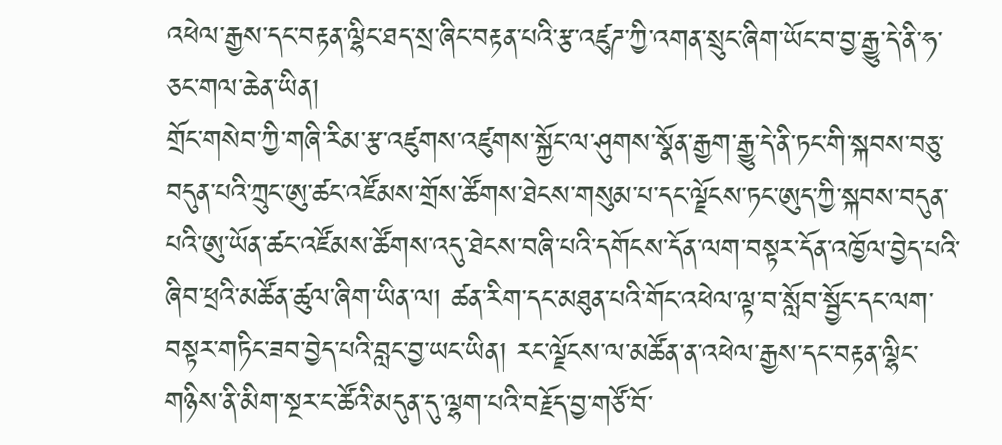འཕེལ་རྒྱས་དང་བརྟན་ལྷིང་ཐད་སྲ་ཞིང་བརྟན་པའི་རྩ་འཛུཌ་ཀྱི་འགན་སྲུང་ཞིག་ཡོང་བ་བྱ་རྒྱུ་དེ་ནི་ཧ་ཅང་གལ་ཆེན་ཡིན།
གྲོང་གསེབ་ཀྱི་གཞི་རིམ་རྩ་འཛུགས་འཛུགས་སྐྱོང་ལ་ཤུགས་སྣོན་རྒྱག་རྒྱུ་དེ་ནི་ཏང་གི་སྐབས་བཅུ་བདུན་པའི་ཀྲུང་ཨུ་ཚང་འཛོམས་གྲོས་ཚོགས་ཐེངས་གསུམ་པ་དང་ལྗོངས་ཏང་ཨུད་ཀྱི་སྐབས་བདུན་པའི་ཨུ་ཡོན་ཚང་འཛོམས་ཚོགས་འདུ་ཐེངས་བཞི་པའི་དགོངས་དོན་ལག་བསྟར་དོན་འཁྱོལ་བྱེད་པའི་ཞིབ་ཕྲའི་མཚོན་ཚུལ་ཞིག་ཡིན་ལ། ཚན་རིག་དང་མཐུན་པའི་གོང་འཕེལ་ལྟ་བ་སློབ་སྦྱོང་དང་ལག་བསྟར་གཏིང་ཟབ་བྱེད་པའི་བླང་བྱ་ཡང་ཡིན། རང་ལྗོངས་ལ་མཚོན་ན་འཕེལ་རྒྱས་དང་བརྟན་ལྷིང་གཉིས་ནི་མིག་སྔར་ང་ཚོའི་མདུན་དུ་ལྷག་པའི་བརྗོད་བྱ་གཙོ་བོ་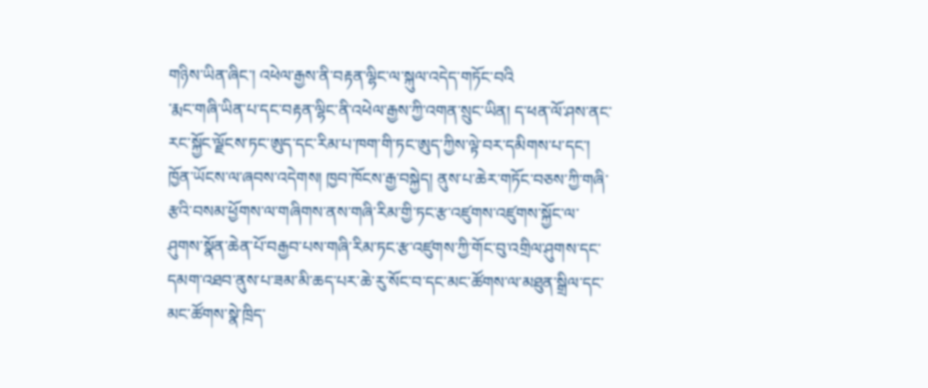གཉིས་ཡིན་ཞིང་། འཕེལ་རྒྱས་ནི་བརྟན་ལྷིང་ལ་སྐུལ་འདེད་གཏོང་བའི
་རྨང་གཞི་ཡིན་པ་དང་བརྟན་ལྷིང་ནི་འཕེལ་རྒྱས་ཀྱི་འགན་སྲུང་ཡིན། ད་ཕན་ལོ་ཤས་ནང་རང་སྐྱོང་ལྗོངས་ཏང་ཨུད་དང་རིམ་པ་ཁག་གི་ཏང་ཨུད་ཀྱིས་ལྟེ་བར་དམིགས་པ་དང་། ཁྱོན་ཡོངས་ལ་ཞབས་འདེགས། ཁྱབ་ཁོངས་རྒྱ་བསྐྱེད། ནུས་པ་ཆེར་གཏོང་བཅས་ཀྱི་གཞི་རྩའི་བསམ་ཕྱོགས་ལ་གཞིགས་ནས་གཞི་རིམ་གྱི་ཏང་རྩ་འཛུགས་འཛུགས་སྐྱོང་ལ་ཤུགས་སྣོན་ཆེན་པོ་བརྒྱབ་པས་གཞི་རིམ་ཏང་རྩ་འཛུགས་ཀྱི་གོང་བུ་འགྲིལ་ཤུགས་དང་དམག་འཐབ་ནུས་པ་ཟམ་མི་ཆད་པར་ཆེ་རུ་སོང་བ་དང་མང་ཚོགས་ལ་མཐུན་སྒྲིལ་དང་མང་ཚོགས་སྣེ་ཁྲིད་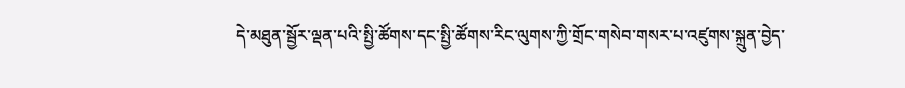དེ་མཐུན་སྦྱོར་ལྡན་པའི་སྤྱི་ཚོགས་དང་སྤྱི་ཚོགས་རིང་ལུགས་ཀྱི་གྲོང་གསེབ་གསར་པ་འཛུགས་སྐྲུན་བྱེད་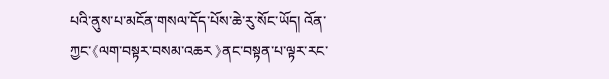པའི་ནུས་པ་མངོན་གསལ་དོད་པོས་ཆེ་རུ་སོང་ཡོད། འོན་ཀྱང་《ལག་བསྟར་བསམ་འཆར 》ནང་བསྟན་པ་ལྟར་རང་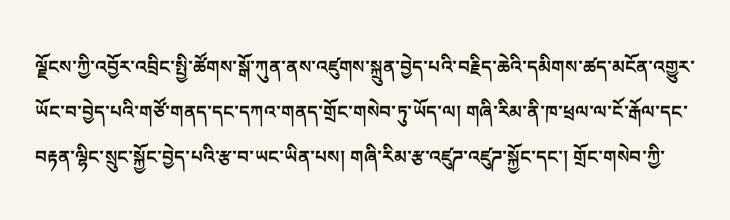ལྗོངས་ཀྱི་འབྱོར་འབྲིང་སྤྱི་ཚོགས་སྒོ་ཀུན་ནས་འཛུགས་སྐྲུན་བྱེད་པའི་བརྗིད་ཆེའི་དམིགས་ཚད་མངོན་འགྱུར་ཡོང་བ་བྱེད་པའི་གཙོ་གནད་དང་དཀའ་གནད་གྲོང་གསེབ་ཏུ་ཡོད་ལ། གཞི་རིམ་ནི་ཁ་ཕྲལ་ལ་ངོ་རྒོལ་དང་བརྟན་ལྷིང་སྲུང་སྐྱོང་བྱེད་པའི་རྩ་བ་ཡང་ཡིན་པས། གཞི་རིམ་རྩ་འཛུཌ་འཛུཌ་སྐྱོང་དང་། གྲོང་གསེབ་ཀྱི་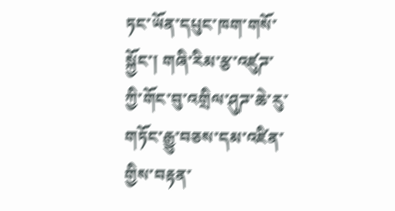ཏང་ཡོན་དཔུང་ཁག་གསོ་སྐྱོང་། གཞི་རིམ་རྩ་འཛུཌ་ཀྱི་གོང་བུ་འགྲིལ་ཤུཌ་ཆེ་རུ་གཏོང་རྒྱུ་བཅས་དམ་འཛིན་གྱིས་བརྟན་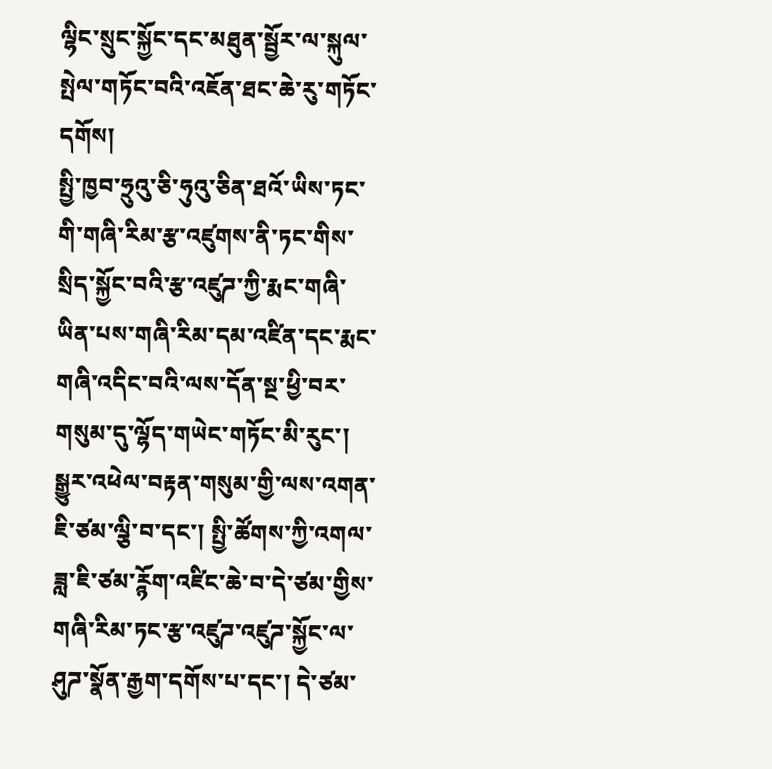ལྷིང་སྲུང་སྐྱོང་དང་མཐུན་སྦྱོར་ལ་སྐུལ་སྤེལ་གཏོང་བའི་འཇོན་ཐང་ཆེ་རུ་གཏོང་དགོས།
སྤྱི་ཁྱབ་ཧྲུའུ་ཅི་ཧུའུ་ཅིན་ཐའོ་ཡིས་ཏང་གི་གཞི་རིམ་རྩ་འཛུགས་ནི་ཏང་གིས་སྲིད་སྐྱོང་བའི་རྩ་འཛུཌ་ཀྱི་རྨང་གཞི་ཡིན་པས་གཞི་རིམ་དམ་འཛིན་དང་རྨང་གཞི་འདིང་བའི་ལས་དོན་སྔ་ཕྱི་བར་གསུམ་དུ་ལྷོད་གཡེང་གཏོང་མི་རུང་། སྒྱུར་འཕེལ་བརྟན་གསུམ་གྱི་ལས་འགན་ཇི་ཙམ་ལྕི་བ་དང་། སྤྱི་ཚོགས་ཀྱི་འགལ་ཟླ་ཇི་ཙམ་ཪྙོག་འཛིང་ཆེ་བ་དེ་ཙམ་གྱིས་གཞི་རིམ་ཏང་རྩ་འཛུཌ་འཛུཌ་སྐྱོང་ལ་ཤུཌ་སྣོན་རྒྱག་དགོས་པ་དང་། དེ་ཙམ་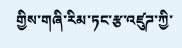གྱིས་གཞི་རིམ་ཏང་རྩ་འཛུཌ་ཀྱི་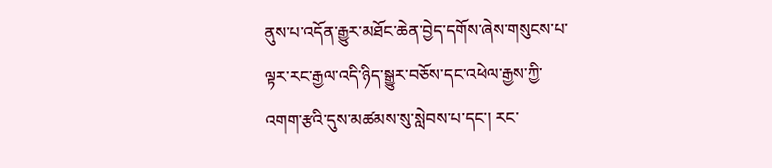ནུས་པ་འདོན་རྒྱུར་མཐོང་ཆེན་བྱེད་དགོས་ཞེས་གསུངས་པ་ལྟར་རང་རྒྱལ་འདི་ཉིད་སྒྱུར་བཅོས་དང་འཕེལ་རྒྱས་ཀྱི་འགག་རྩའི་དུས་མཚམས་སུ་སླེབས་པ་དང་། རང་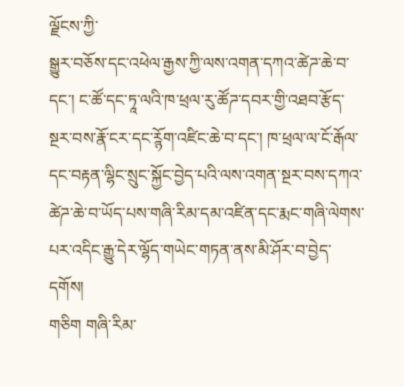ལྗོངས་ཀྱི་
སྒྱུར་བཅོས་དང་འཕེལ་རྒྱས་ཀྱི་ལས་འགན་དཀའ་ཚེཌ་ཆེ་བ་དང་། ང་ཚོ་དང་ཏཱ་ལའི་ཁ་ཕྲལ་རུ་ཚོཌ་དབར་གྱི་འཐབ་རྩོད་སྔར་བས་རྣོ་ངར་དང་ཪྙོག་འཛིང་ཆེ་བ་དང་། ཁ་ཕྲལ་ལ་ངོ་རྒོལ་དང་བརྟན་ལྷིང་སྲུང་སྐྱོང་བྱེད་པའི་ལས་འགན་སྔར་བས་དཀའ་ཚེཌ་ཆེ་བ་ཡོད་པས་གཞི་རིམ་དམ་འཛིན་དང་རྨང་གཞི་ལེགས་པར་འདིང་རྒྱུ་དེར་ལྷོད་གཡེང་གཏན་ནས་མི་ཤོར་བ་བྱེད་དགོས།
གཅིག གཞི་རིམ་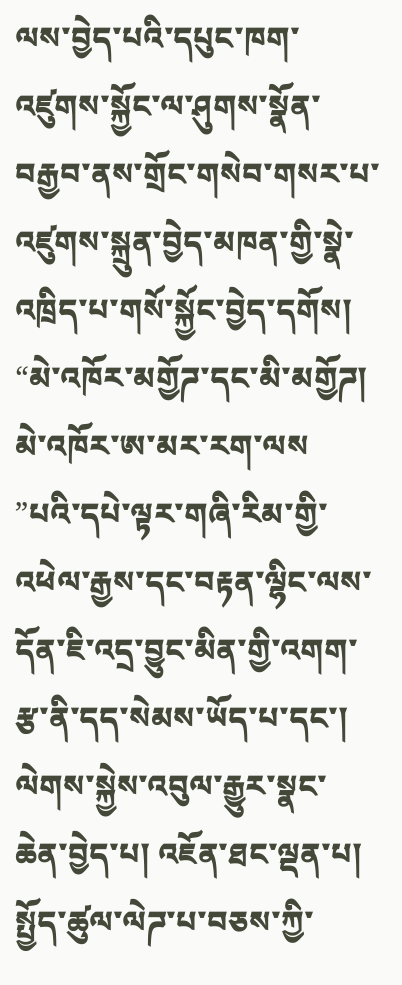ལས་བྱེད་པའི་དཔུང་ཁག་འཛུགས་སྐྱོང་ལ་ཤུགས་སྣོན་བརྒྱབ་ནས་གྲོང་གསེབ་གསར་པ་འཛུགས་སྐྲུན་བྱེད་མཁན་གྱི་སྣེ་འཁྲིད་པ་གསོ་སྐྱོང་བྱེད་དགོས།
“མེ་འཁོར་མགྱོཌ་དང་མི་མགྱོཌ། མེ་འཁོར་ཨ་མར་རག་ལས ”པའི་དཔེ་ལྟར་གཞི་རིམ་གྱི་འཕེལ་རྒྱས་དང་བརྟན་ལྷིང་ལས་དོན་ཇི་འདྲ་བྱུང་མིན་གྱི་འགག་རྩ་ནི་དད་སེམས་ཡོད་པ་དང་། ལེགས་སྐྱེས་འབུལ་རྒྱུར་སྣང་ཆེན་བྱེད་པ། འཇོན་ཐང་ལྡན་པ། སྤྱོད་ཚུལ་ལེཌ་པ་བཅས་ཀྱི་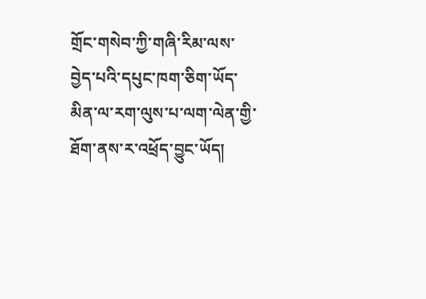གྲོང་གསེབ་ཀྱི་གཞི་རིམ་ལས་བྱེད་པའི་དཔུང་ཁག་ཅིག་ཡོད་མིན་ལ་རག་ལུས་པ་ལག་ལེན་གྱི་ཐོག་ནས་ར་འཕྲོད་བྱུང་ཡོད།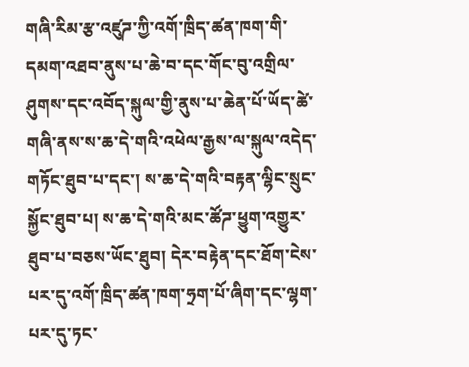གཞི་རིམ་རྩ་འཛུཌ་ཀྱི་འགོ་ཁྲིད་ཚན་ཁག་གི་དམག་འཐབ་ནུས་པ་ཆེ་བ་དང་གོང་བུ་འགྲིལ་ཤུགས་དང་འབོད་སྐུལ་གྱི་ནུས་པ་ཆེན་པོ་ཡོད་ཚེ་གཞི་ནས་ས་ཆ་དེ་གའི་འཕེལ་རྒྱས་ལ་སྐུལ་འདེད་གཏོང་ཐུབ་པ་དང་། ས་ཆ་དེ་གའི་བརྟན་ལྷིང་སྲུང་སྐྱོང་ཐུབ་པ། ས་ཆ་དེ་གའི་མང་ཚོཌ་ཕྱུག་འགྱུར་ཐུབ་པ་བཅས་ཡོང་ཐུབ། དེར་བརྟེན་དང་ཐོག་ངེས་པར་དུ་འགོ་ཁྲིད་ཚན་ཁག་ཧྲག་པོ་ཞིག་དང་ལྷག་པར་དུ་ཏང་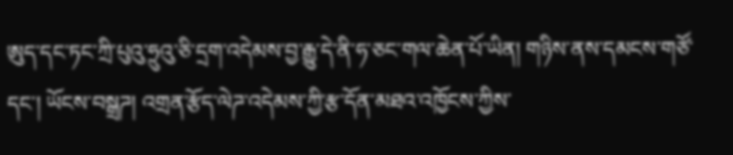ཨུད་དང་ཏང་ཀྲི་པུའུ་ཧྲུའུ་ཅི་དྲག་འདེམས་བྱ་རྒྱུ་དེ་ནི་ཧ་ཅང་གལ་ཆེན་པོ་ཡིན། གཉིས་ནས་དམངས་གཙོ་དང་། ཡོངས་བསྒྲཌ། འགྲན་རྩོད་ལེཌ་འདེམས་ཀྱི་རྩ་དོན་མཐའ་འཁྱོངས་ཀྱིས་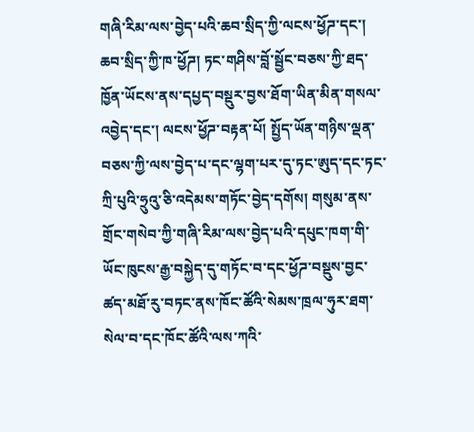གཞི་རིམ་ལས་བྱེད་པའི་ཆབ་སྲིད་ཀྱི་ལངས་ཕྱོཌ་དང་།
ཆབ་སྲིད་ཀྱི་ཁ་ཕྱོཌ། ཏང་གཤིས་བློ་སྦྱོང་བཅས་ཀྱི་ཐད་ཁྱོན་ཡོངས་ནས་དཔྱད་བསྡུར་བྱས་ཐོག་ཡིན་མིན་གསལ་འབྱེད་དང་། ལངས་ཕྱོཌ་བརྟན་པོ། སྤྱོད་ཡོན་གཉིས་ལྡན་བཅས་ཀྱི་ལས་བྱེད་པ་དང་ལྷག་པར་དུ་ཏང་ཨུད་དང་ཏང་ཀྲི་པུའི་ཧྲུའུ་ཅི་འདེམས་གཏོང་བྱེད་དགོས། གསུམ་ནས་གྲོང་གསེབ་ཀྱི་གཞི་རིམ་ལས་བྱེད་པའི་དཔུང་ཁག་གི་ཡོང་ཁུངས་རྒྱ་བསྐྱེད་དུ་གཏོང་བ་དང་ཕྱོཌ་བསྡུས་བྱང་ཚད་མཐོ་རུ་བཏང་ནས་ཁོང་ཚོའི་སེམས་ཁྲལ་ཧུར་ཐག་སེལ་བ་དང་ཁོང་ཚོའི་ལས་ཀའི་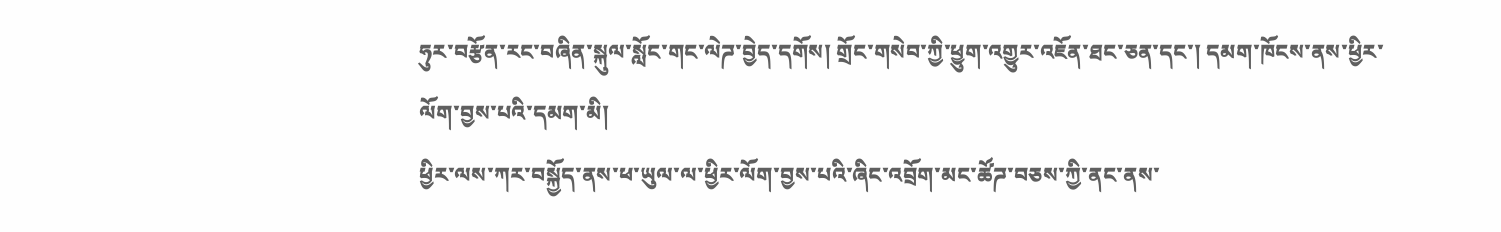ཧུར་བརྩོན་རང་བཞིན་སྐུལ་སློང་གང་ལེཌ་བྱེད་དགོས། གྲོང་གསེབ་ཀྱི་ཕྱུག་འགྱུར་འཇོན་ཐང་ཅན་དང་། དམག་ཁོངས་ནས་ཕྱིར་ལོག་བྱས་པའི་དམག་མི།
ཕྱིར་ལས་ཀར་བསྐྱོད་ནས་ཕ་ཡུལ་ལ་ཕྱིར་ལོག་བྱས་པའི་ཞིང་འབྲོག་མང་ཚོཌ་བཅས་ཀྱི་ནང་ནས་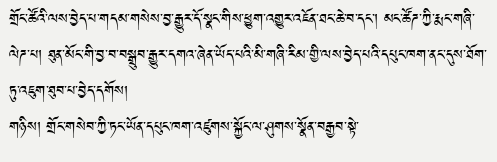གྲོང་ཚོའི་ལས་བྱེད་པ་གདམ་གསེས་བྱ་རྒྱུར་དོ་སྣང་གིས་ཕྱུག་འགྱུར་འཇོན་ཐང་ཆེ་བ་དང་། མང་ཚོཌ་ཀྱི་རྨང་གཞི་ལེཌ་པ། ཐུན་མོང་གི་བྱ་བ་བསྒྲུབ་རྒྱུར་དགའ་ཞེན་ཡོད་པའི་མི་གཞི་རིམ་གྱི་ལས་བྱེད་པའི་དཔུང་ཁག་ནང་དུས་ཐོག་ཏུ་འཇུག་ཐུབ་པ་བྱེད་དགོས།
གཉིས། གྲོང་གསེབ་ཀྱི་ཏང་ཡོན་དཔུང་ཁག་འཛུགས་སྐྱོང་ལ་ཤུགས་སྣོན་བརྒྱབ་སྟེ་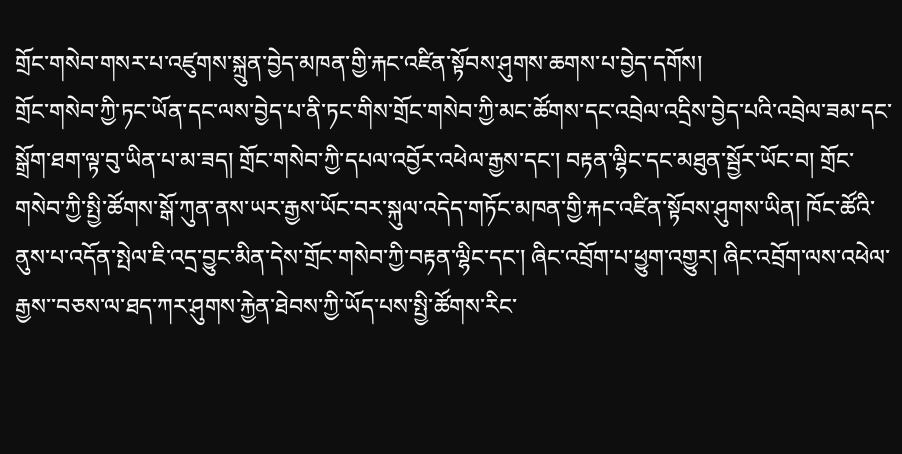གྲོང་གསེབ་གསར་པ་འཛུགས་སྐྲུན་བྱེད་མཁན་གྱི་རྐང་འཛིན་སྟོབས་ཤུགས་ཆགས་པ་བྱེད་དགོས།
གྲོང་གསེབ་ཀྱི་ཏང་ཡོན་དང་ལས་བྱེད་པ་ནི་ཏང་གིས་གྲོང་གསེབ་ཀྱི་མང་ཚོགས་དང་འབྲེལ་འདྲིས་བྱེད་པའི་འབྲེལ་ཟམ་དང་སྒྲོག་ཐག་ལྟ་བུ་ཡིན་པ་མ་ཟད། གྲོང་གསེབ་ཀྱི་དཔལ་འབྱོར་འཕེལ་རྒྱས་དང་། བརྟན་ལྷིང་དང་མཐུན་སྦྱོར་ཡོང་བ། གྲོང་གསེབ་ཀྱི་སྤྱི་ཚོགས་སྒོ་ཀུན་ནས་ཡར་རྒྱས་ཡོང་བར་སྐུལ་འདེད་གཏོང་མཁན་གྱི་རྐང་འཛིན་སྟོབས་ཤུགས་ཡིན། ཁོང་ཚོའི་ནུས་པ་འདོན་སྤེལ་ཇི་འདྲ་བྱུང་མིན་དེས་གྲོང་གསེབ་ཀྱི་བརྟན་ལྷིང་དང་། ཞིང་འབྲོག་པ་ཕྱུག་འགྱུར། ཞིང་འབྲོག་ལས་འཕེལ་རྒྱས་་བཅས་ལ་ཐད་ཀར་ཤུགས་རྐྱེན་ཐེབས་ཀྱི་ཡོད་པས་སྤྱི་ཚོགས་རིང་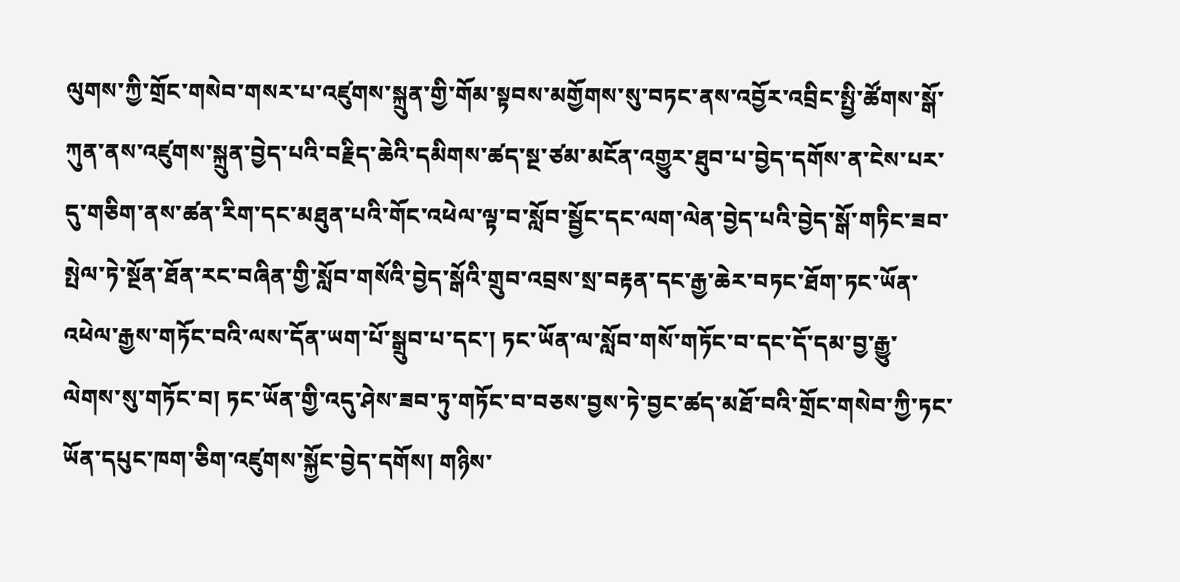ལུགས་ཀྱི་གྲོང་གསེབ་གསར་པ་འཛུགས་སྐྲུན་གྱི་གོམ་སྟབས་མགྱོགས་སུ་བཏང་ནས་འབྱོར་འབྲིང་སྤྱི་ཚོགས་སྒོ་ཀུན་ནས་འཛུགས་སྐྲུན་བྱེད་པའི་བརྗིད་ཆེའི་དམིགས་ཚད་སྔ་ཙམ་མངོན་འགྱུར་ཐུབ་པ་བྱེད་དགོས་ན་ངེས་པར་དུ་གཅིག་ནས་ཚན་རིག་དང་མཐུན་པའི་གོང་འཕེལ་ལྟ་བ་སློབ་སྦྱོང་དང་ལག་ལེན་བྱེད་པའི་བྱེད་སྒོ་གཏིང་ཟབ་སྤེལ་ཏེ་སྔོན་ཐོན་རང་བཞིན་གྱི་སློབ་གསོའི་བྱེད་སྒོའི་གྲུབ་འབྲས་སྲ་བརྟན་དང་རྒྱ་ཆེར་བཏང་ཐོག་ཏང་ཡོན་འཕེལ་རྒྱས་གཏོང་བའི་ལས་དོན་ཡག་པོ་སྒྲུབ་པ་དང་། ཏང་ཡོན་ལ་སློབ་གསོ་གཏོང་བ་དང་དོ་དམ་བྱ་རྒྱུ་ལེགས་སུ་གཏོང་བ། ཏང་ཡོན་གྱི་འདུ་ཤེས་ཟབ་ཏུ་གཏོང་བ་བཅས་བྱས་ཏེ་བྱང་ཚད་མཐོ་བའི་གྲོང་གསེབ་ཀྱི་ཏང་ཡོན་དཔུང་ཁག་ཅིག་འཛུགས་སྐྱོང་བྱེད་དགོས། གཉིས་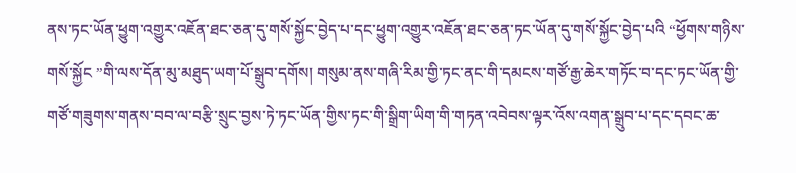ནས་ཏང་ཡོན་ཕྱུག་འགྱུར་འཇོན་ཐང་ཅན་དུ་གསོ་སྐྱོང་བྱེད་པ་དང་ཕྱུག་འགྱུར་འཇོན་ཐང་ཅན་ཏང་ཡོན་དུ་གསོ་སྐྱོང་བྱེད་པའི “ཕྱོགས་གཉིས་གསོ་སྐྱོང ”གི་ལས་དོན་མུ་མཐུད་ཡག་པོ་སྒྲུབ་དགོས། གསུམ་ནས་གཞི་རིམ་གྱི་ཏང་ནང་གི་དམངས་གཙོ་རྒྱ་ཆེར་གཏོང་བ་དང་ཏང་ཡོན་གྱི་གཙོ་གཟུགས་གནས་བབ་ལ་བརྩི་སྲུང་བྱས་ཏེ་ཏང་ཡོན་གྱིས་ཏང་གི་སྒྲིག་ཡིག་གི་གཏན་འབེབས་ལྟར་འོས་འགན་སྒྲུབ་པ་དང་དབང་ཆ་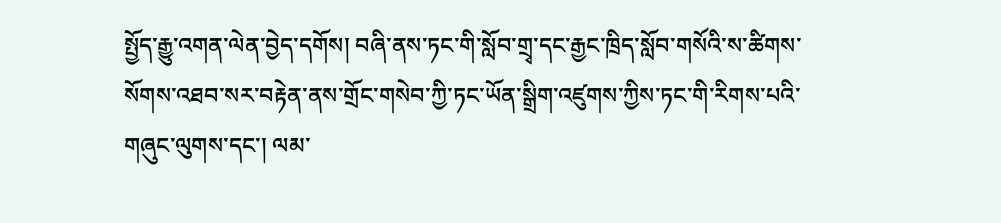སྤྱོད་རྒྱུ་འགན་ལེན་བྱེད་དགོས། བཞི་ནས་ཏང་གི་སློབ་གྲྭ་དང་རྒྱང་ཁྲིད་སློབ་གསོའི་ས་ཚིགས་སོགས་འཐབ་སར་བརྟེན་ནས་གྲོང་གསེབ་ཀྱི་ཏང་ཡོན་སྒྲིག་འཛུགས་ཀྱིས་ཏང་གི་རིགས་པའི་གཞུང་ལུགས་དང་། ལམ་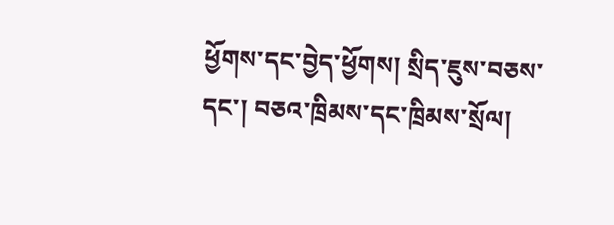ཕྱོགས་དང་བྱེད་ཕྱོགས། སྲིད་ཇུས་བཅས་དང་། བཅའ་ཁྲིམས་དང་ཁྲིམས་སྲོལ།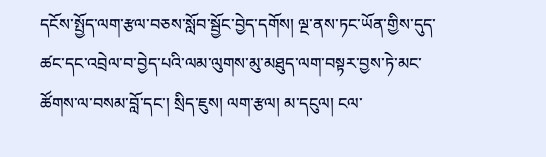དངོས་སྤྱོད་ལག་རྩལ་བཅས་སློབ་སྦྱོང་བྱེད་དགོས། ལྔ་ནས་ཏང་ཡོན་གྱིས་དུད་ཚང་དང་འབྲེལ་བ་བྱེད་པའི་ལམ་ལུགས་མུ་མཐུད་ལག་བསྟར་བྱས་ཏེ་མང་ཚོགས་ལ་བསམ་བློ་དང་། སྲིད་ཇུས། ལག་རྩལ། མ་དངུལ། ངལ་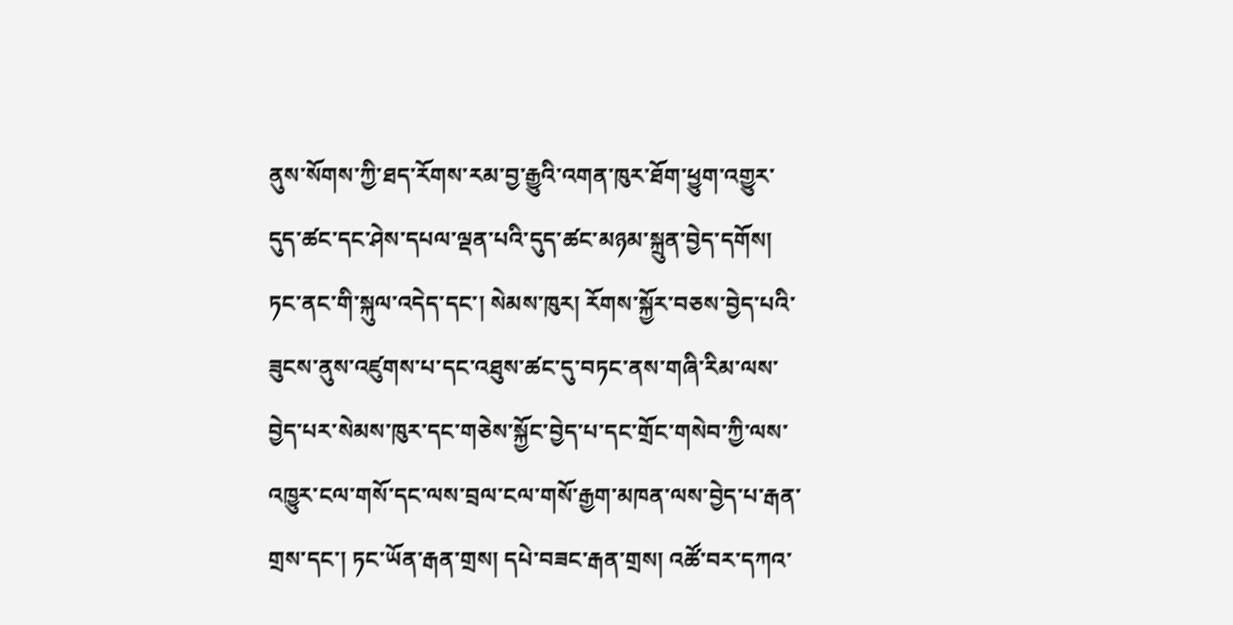ནུས་སོགས་ཀྱི་ཐད་རོགས་རམ་བྱ་རྒྱུའི་འགན་ཁུར་ཐོག་ཕྱུག་འགྱུར་དུད་ཚང་དང་ཤེས་དཔལ་ལྡན་པའི་དུད་ཚང་མཉམ་སྐྲུན་བྱེད་དགོས། ཏང་ནང་གི་སྐུལ་འདེད་དང་། སེམས་ཁུར། རོགས་སྐྱོར་བཅས་བྱེད་པའི་ཟུངས་ནུས་འཛུགས་པ་དང་འཐུས་ཚང་དུ་བཏང་ནས་གཞི་རིམ་ལས་བྱེད་པར་སེམས་ཁུར་དང་གཅེས་སྐྱོང་བྱེད་པ་དང་གྲོང་གསེབ་ཀྱི་ལས་འཁྱུར་ངལ་གསོ་དང་ལས་བྲལ་ངལ་གསོ་རྒྱག་མཁན་ལས་བྱེད་པ་རྒན་གྲས་དང་། ཏང་ཡོན་རྒན་གྲས། དཔེ་བཟང་རྒན་གྲས། འཚོ་བར་དཀའ་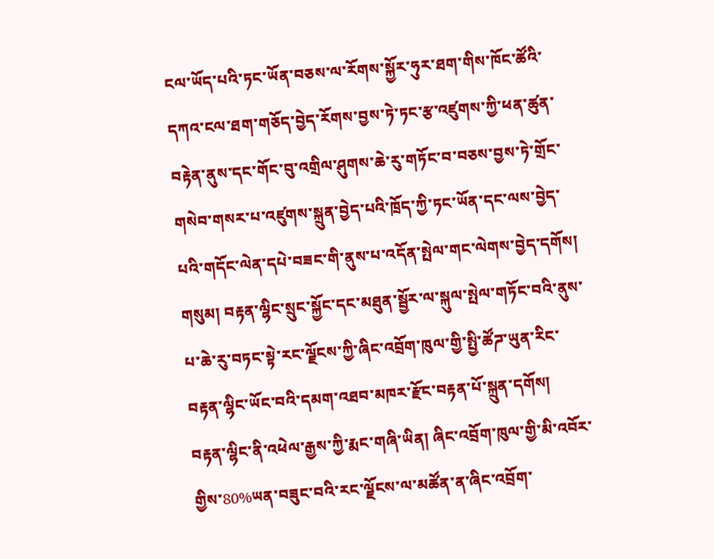ངལ་ཡོད་པའི་ཏང་ཡོན་བཅས་ལ་རོགས་སྐྱོར་ཧུར་ཐག་གིས་ཁོང་ཚོའི་དཀའ་ངལ་ཐག་གཅོད་བྱེད་རོགས་བྱས་ཏེ་ཏང་རྩ་འཛུགས་ཀྱི་ཕན་ཚུན་བརྟེན་ནུས་དང་གོང་བུ་འགྲིལ་ཤུགས་ཆེ་རུ་གཏོང་བ་བཅས་བྱས་ཏེ་གྲོང་གསེབ་གསར་པ་འཛུགས་སྐྲུན་བྱེད་པའི་ཁྲོད་ཀྱི་ཏང་ཡོན་དང་ལས་བྱེད་པའི་གདོང་ལེན་དཔེ་བཟང་གི་ནུས་པ་འདོན་སྤེལ་གང་ལེགས་བྱེད་དགོས།
གསུམ། བརྟན་ལྷིང་སྲུང་སྐྱོང་དང་མཐུན་སྦྱོར་ལ་སྐུལ་སྤེལ་གཏོང་བའི་ནུས་པ་ཆེ་རུ་བཏང་སྟེ་རང་ལྗོངས་ཀྱི་ཞིང་འབྲོག་ཁུལ་གྱི་སྤྱི་ཚོཌ་ཡུན་རིང་བརྟན་ལྷིང་ཡོང་བའི་དམག་འཐབ་མཁར་རྫོང་བརྟན་པོ་སྐྲུན་དགོས།
བརྟན་ལྷིང་ནི་འཕེལ་རྒྱས་ཀྱི་རྨང་གཞི་ཡིན། ཞིང་འབྲོག་ཁུལ་གྱི་མི་འབོར་གྱིས་80%ཡན་བཟུང་བའི་རང་ལྗོངས་ལ་མཚོན་ན་ཞིང་འབྲོག་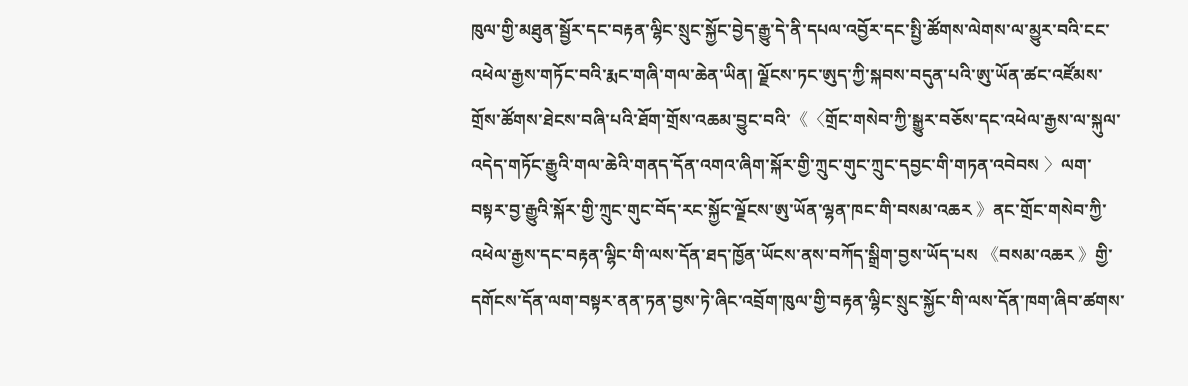ཁུལ་གྱི་མཐུན་སྦྱོར་དང་བརྟན་ལྷིང་སྲུང་སྐྱོང་བྱེད་རྒྱུ་དེ་ནི་དཔལ་འབྱོར་དང་སྤྱི་ཚོགས་ལེགས་ལ་མྱུར་བའི་ངང་འཕེལ་རྒྱས་གཏོང་བའི་རྨང་གཞི་གལ་ཆེན་ཡིན། ལྗོངས་ཏང་ཨུད་ཀྱི་སྐབས་བདུན་པའི་ཨུ་ཡོན་ཚང་འཛོམས་གྲོས་ཚོགས་ཐེངས་བཞི་པའི་ཐོག་གྲོས་འཆམ་བྱུང་བའི་《〈གྲོང་གསེབ་ཀྱི་སྒྱུར་བཅོས་དང་འཕེལ་རྒྱས་ལ་སྐུལ་འདེད་གཏོང་རྒྱུའི་གལ་ཆེའི་གནད་དོན་འགའ་ཞིག་སྐོར་གྱི་ཀྲུང་གུང་ཀྲུང་དབྱང་གི་གཏན་འབེབས 〉ལག་བསྟར་བྱ་རྒྱུའི་སྐོར་གྱི་ཀྲུང་གུང་བོད་རང་སྐྱོང་ལྗོངས་ཨུ་ཡོན་ལྷན་ཁང་གི་བསམ་འཆར 》ནང་གྲོང་གསེབ་ཀྱི་འཕེལ་རྒྱས་དང་བརྟན་ལྷིང་གི་ལས་དོན་ཐད་ཁྱོན་ཡོངས་ནས་བཀོད་སྒྲིག་བྱས་ཡོད་པས 《བསམ་འཆར 》གྱི་དགོངས་དོན་ལག་བསྟར་ནན་ཏན་བྱས་ཏེ་ཞིང་འབྲོག་ཁུལ་གྱི་བརྟན་ལྷིང་སྲུང་སྐྱོང་གི་ལས་དོན་ཁག་ཞིབ་ཚགས་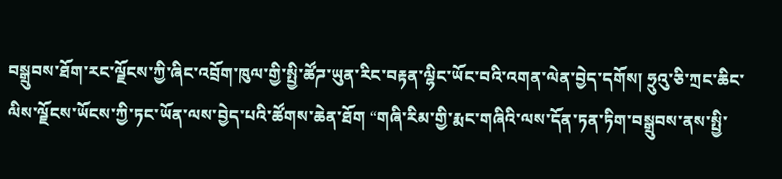བསྒྲུབས་ཐོག་རང་ལྗོངས་ཀྱི་ཞིང་འབྲོག་ཁུལ་གྱི་སྤྱི་ཚོཌ་ཡུན་རིང་བརྟན་ལྷིང་ཡོང་བའི་འགན་ལེན་བྱེད་དགོས། ཧྲུའུ་ཅི་ཀྲང་ཆིང་ལིས་ལྗོངས་ཡོངས་ཀྱི་ཏང་ཡོན་ལས་བྱེད་པའི་ཚོགས་ཆེན་ཐོག “གཞི་རིམ་གྱི་རྨང་གཞིའི་ལས་དོན་ཏན་ཏིག་བསྒྲུབས་ནས་སྤྱི་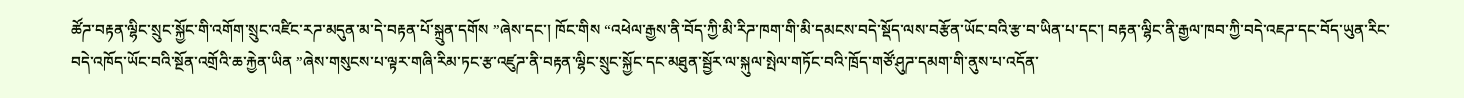ཚོཌ་བརྟན་ལྷིང་སྲུང་སྐྱོང་གི་འགོག་སྲུང་འཛིང་རཌ་མདུན་མ་དེ་བརྟན་པོ་སྐྲུན་དགོས ”ཞེས་དང་། ཁོང་གིས “འཕེལ་རྒྱས་ནི་བོད་ཀྱི་མི་རིཌ་ཁག་གི་མི་དམངས་བདེ་སྡོད་ལས་བརྩོན་ཡོང་བའི་རྩ་བ་ཡིན་པ་དང་། བརྟན་ལྷིང་ནི་རྒྱལ་ཁབ་ཀྱི་བདེ་འཇཌ་དང་བོད་ཡུན་རིང་བདེ་འཁོད་ཡོང་བའི་སྔོན་འགྲོའི་ཆ་རྐྱེན་ཡིན ”ཞེས་གསུངས་པ་ལྟར་གཞི་རིམ་ཏང་རྩ་འཛུཌ་ནི་བརྟན་ལྷིང་སྲུང་སྐྱོང་དང་མཐུན་སྦྱོར་ལ་སྐུལ་སྤེལ་གཏོང་བའི་ཁྲོད་གཙོ་ཤུཌ་དམག་གི་ནུས་པ་འདོན་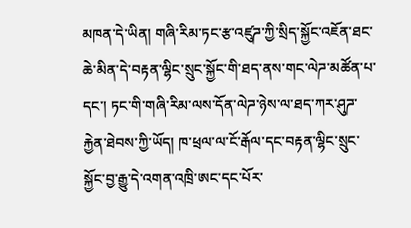མཁན་དེ་ཡིན། གཞི་རིམ་ཏང་རྩ་འཛུཌ་ཀྱི་སྲིད་སྐྱོང་འཇོན་ཐང་ཆེ་མིན་དེ་བརྟན་ལྷིང་སྲུང་སྐྱོང་གི་ཐད་ནས་གང་ལེཌ་མཚོན་པ་དང་། ཏང་གི་གཞི་རིམ་ལས་དོན་ལེཌ་ཉེས་ལ་ཐད་ཀར་ཤུཌ་རྐྱེན་ཐེབས་ཀྱི་ཡོད། ཁ་ཕྲལ་ལ་ངོ་རྒོལ་དང་བརྟན་ལྷིང་སྲུང་སྐྱོང་བྱ་རྒྱུ་དེ་འགན་འཁྲི་ཨང་དང་པོར་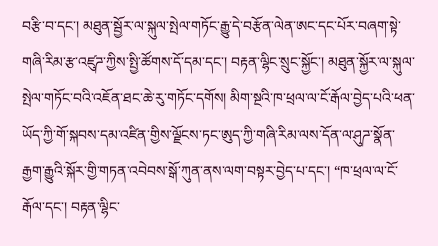བརྩི་བ་དང་། མཐུན་སྦྱོར་ལ་སྐུལ་སྤེལ་གཏོང་རྒྱུ་དེ་བརྩོན་ལེན་ཨང་དང་པོར་བཞག་སྟེ་གཞི་རིམ་རྩ་འཛུཌ་ཀྱིས་སྤྱི་ཚོགས་དོ་དམ་དང་། བརྟན་ལྷིང་སྲུང་སྐྱོང་། མཐུན་སྐྱོར་ལ་སྐུལ་སྤེལ་གཏོང་བའི་འཇོན་ཐང་ཆེ་རུ་གཏོང་དགོས། མིག་སྔའི་ཁ་ཕྲལ་ལ་ངོ་རྒོལ་བྱེད་པའི་ཕན་ཡོད་ཀྱི་གོ་སྐབས་དམ་འཛིན་གྱིས་ལྗོངས་ཏང་ཨུད་ཀྱི་གཞི་རིམ་ལས་དོན་ལ་ཤུཌ་སྣོན་རྒྱག་རྒྱུའི་སྐོར་གྱི་གཏན་འབེབས་སྒོ་ཀུན་ནས་ལག་བསྟར་བྱེད་པ་དང་། “ཁ་ཕྲལ་ལ་ངོ་རྒོལ་དང་། བརྟན་ལྷིང་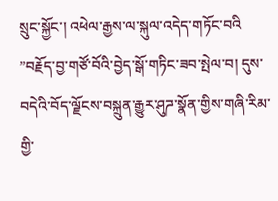སྲུང་སྐྱོང་། འཕེལ་རྒྱས་ལ་སྐུལ་འདེད་གཏོང་བའི ”བརྗོད་བྱ་གཙོ་བོའི་བྱེད་སྒོ་གཏིང་ཟབ་སྤེལ་བ། དུས་བདེའི་བོད་ལྗོངས་བསྐྲུན་རྒྱུར་ཤུཌ་སྣོན་གྱིས་གཞི་རིམ་གྱི་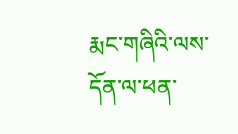རྨང་གཞིའི་ལས་དོན་ལ་ཕན་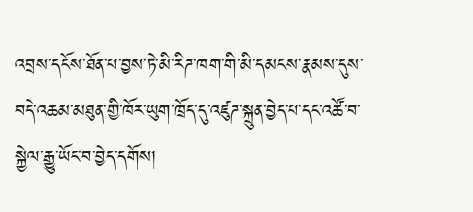འབྲས་དངོས་ཐོན་པ་བྱས་ཏེ་མི་རིཌ་ཁག་གི་མི་དམངས་རྣམས་དུས་བདེ་འཆམ་མཐུན་གྱི་ཁོར་ཡུག་ཁྲོད་དུ་འཛུཌ་སྐྲུན་བྱེད་པ་དང་འཚོ་བ་སྐྱེལ་རྒྱུ་ཡོང་བ་བྱེད་དགོས།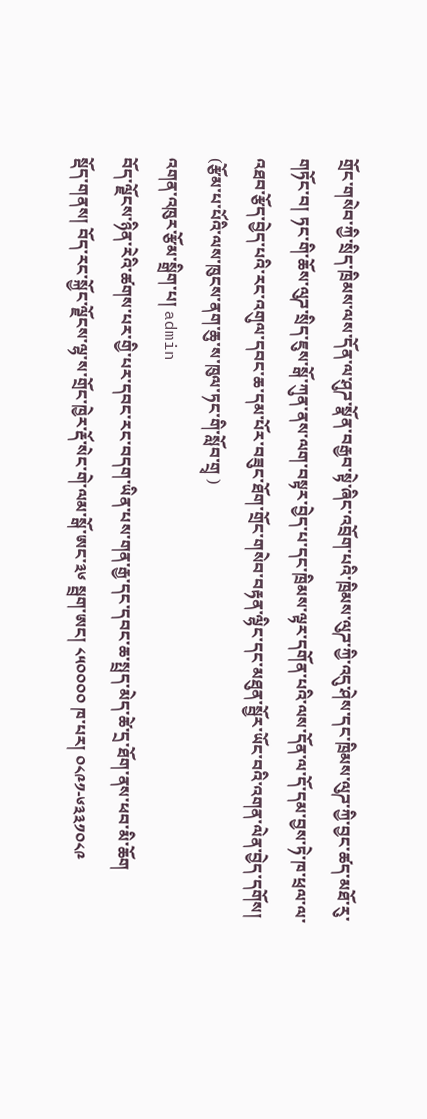གྲོང་གསེབ་ཀྱི་སྲིད་ཁྲིམས་ལས་དོན་ལ་ཤུཌ་སྣོན་བརྒྱབ་སྟེ་ཞིང་འབྲོག་པའི་ཁྲིམས་ལུཌ་ཀྱི་འདུ་ཤེས་དང་ཁྲིམས་ལུཌ་ཀྱི་བྱང་ཚད་མཐོ་རུ་གཏོང་བ། ཏང་གི་ཆོས་ལུཌ་སྲིད་ཇུས་སྒོ་ཀུན་ནས་ལག་བསྟར་བྱེད་པ་དང་ཁྲིམས་ལྟར་དགོན་པའི་ལས་དོན་ལ་དོ་དམ་བྱས་ཏེ་ཁ་ཕྲལ་ལ་འཐབ་རྩོད་བྱེད་པའི་རང་འགུལ་དབང་ཆ་དམ་པོར་བཟུང་ཐོག་གྲོང་གསེབ་བརྟན་ལྷིང་དང་མཐུན་སྦྱོར་ཡོང་བའི་འགན་ལེན་བྱེད་དགོས།
(རྩོམ་པ་པོའི་ལས་ཁུངས་ནག་ཆུ་ས་ཁུལ་ཏང་གི་སློབ་གྲྭ )
འགན་འཁུར་རྩོམ་སྒྲིག་པ། admin
བོད་ལྗོངས་ཉིན་རེའི་ཚགས་པར་གྱི་པར་དབང་རང་བདག་ཡིན་པས་གན་རྒྱ་དང་དབང་ཆ་སྤྲད་མེད་ཚེ་དྲ་ཐོག་ནས་ཕབ་མི་ཆོག
སྡོད་གནས། བོད་རང་སྐྱོང་ལྗོངས་ལྷ་ས་གྲོང་ཁྱེར་རྡོ་སེང་གེ་ལམ་སྒོ་ཨང་༣༦ སྦྲག་ཨང། ༨༥༠༠༠༠ ཁ་པར། ༠༨༩༡-༦༣༣༡༠༨༩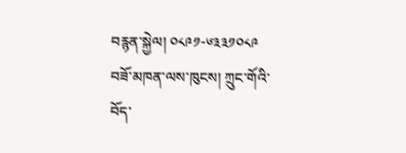བརྙན་སྐྱེལ། ༠༨༩༡-༦༣༣༡༠༨༩
བཟོ་མཁན་ལས་ཁུངས། ཀྲུང་གོའི་བོད་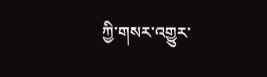ཀྱི་གསར་འགྱུར་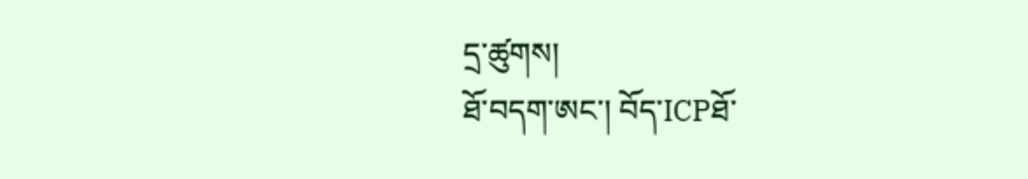དྲ་ཚུགས།
ཐོ་བདག་ཨང་། བོད་ICPཐོ་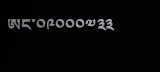ཨང་༠༩༠༠༠༧༣༣